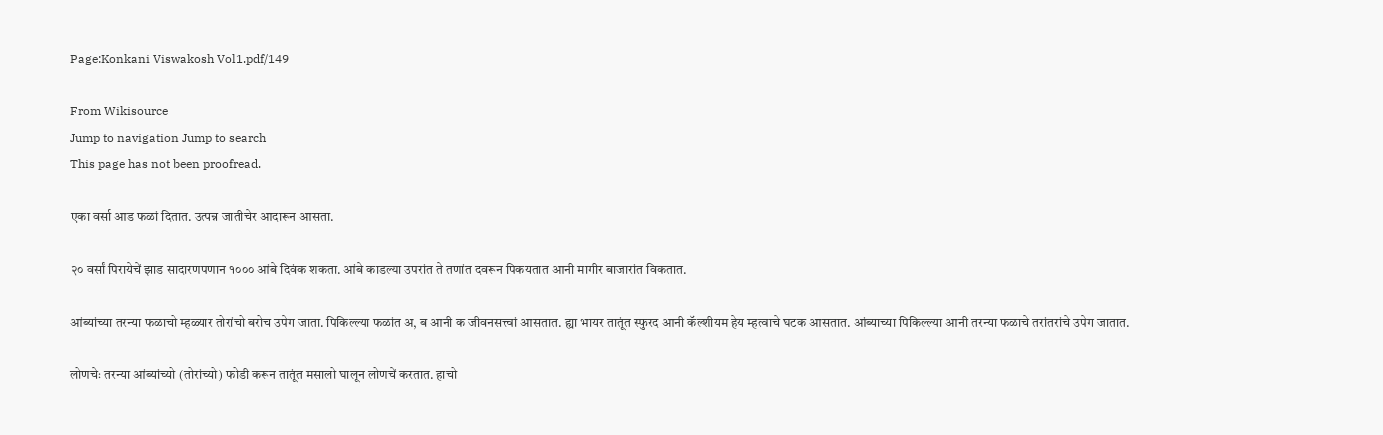Page:Konkani Viswakosh Vol1.pdf/149

From Wikisource
Jump to navigation Jump to search
This page has not been proofread.

एका वर्सा आड फळां दितात. उत्पन्न जातीचेर आदारून आसता.

२० वर्सां पिरायेचें झाड सादारणपणान १००० आंबे दिवंक शकता. आंबे काडल्या उपरांत ते तणांत दवरून पिकयतात आनी मागीर बाजारांत विकतात.

आंब्यांच्या तरन्या फळाचो म्हळ्यार तोरांचो बरोच उपेग जाता. पिकिल्ल्या फळांत अ, ब आनी क जीवनसत्त्वां आसतात. ह्या भायर तातूंत स्फुरद आनी कॅल्शीयम हेय म्हत्वाचे घटक आसतात. आंब्याच्या पिकिल्ल्या आनी तरन्या फळाचे तरांतरांचे उपेग जातात.

लोणचेः तरन्या आंब्यांच्यो (तोरांच्यो) फोडी करून तातूंत मसालो घालून लोणचें करतात. हाचो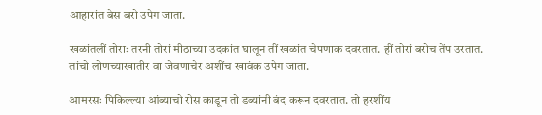आहारांत बेस बरो उपेग जाता.

खळांतलीं तोराः तरनी तोरां मीठाच्या उदकांत घालून तीं खळांत चेपणाक दवरतात. हीं तोरां बरोच तेंप उरतात. तांचो लोणच्याखातीर वा जेवणाचेर अशींच खावंक उपेग जाता.

आमरसः पिकिल्ल्या आंब्याचो रोस काडून तो डब्यांनी बंद करून दवरतात. तो हरशींय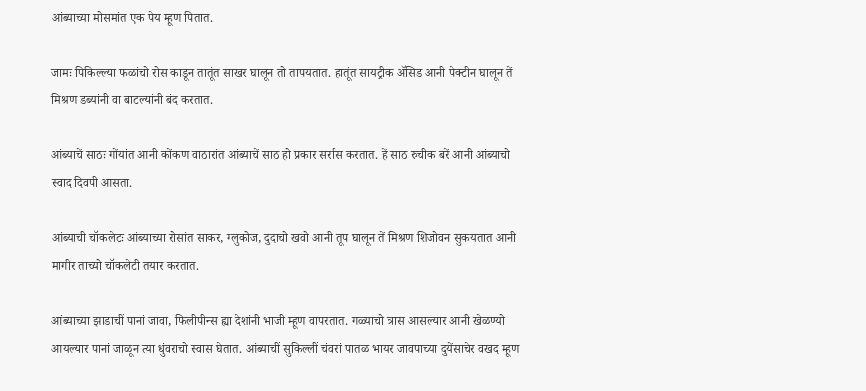आंब्याच्या मोसमांत एक पेय म्हूण पितात.

जामः पिकिल्ल्या फळांचो रोस काडून तातूंत साखर घालून तो तापयतात. हातूंत सायट्रीक ॲसिड आनी पेक्टीन घालून तें मिश्रण डब्यांनी वा बाटल्यांनी बंद करतात.

आंब्याचें साठः गोंयांत आनी कोंकण वाठारांत आंब्याचें साठ हो प्रकार सर्रास करतात. हें साठ रुचीक बरें आनी आंब्याचो स्वाद दिवपी आसता.

आंब्याची चॉकलेटः आंब्याच्या रोसांत साकर, ग्लुकोज, दुदाचो खवो आनी तूप घालून तें मिश्रण शिजोवन सुकयतात आनी मागीर ताच्यो चॉकलेटी तयार करतात.

आंब्याच्या झाडाचीं पानां जावा, फिलीपीन्स ह्या देशांनी भाजी म्हूण वापरतात. गळ्याचो त्रास आसल्यार आनी खेळण्यो आयल्यार पानां जाळून त्या धुंवराचो स्वास घेतात. आंब्याचीं सुकिल्लीं चंवरां पातळ भायर जावपाच्या दुयेंसाचेर वखद म्हूण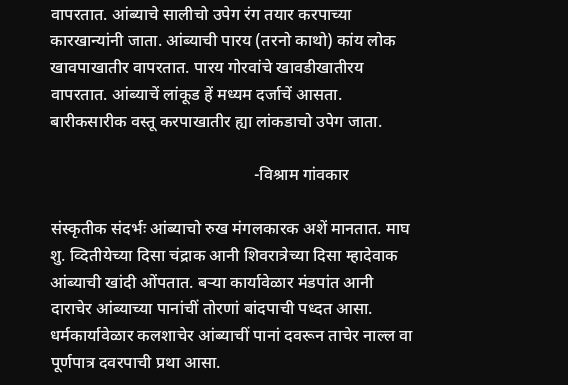वापरतात. आंब्याचे सालीचो उपेग रंग तयार करपाच्या कारखान्यांनी जाता. आंब्याची पारय (तरनो काथो) कांय लोक खावपाखातीर वापरतात. पारय गोरवांचे खावडीखातीरय वापरतात. आंब्याचें लांकूड हें मध्यम दर्जाचें आसता. बारीकसारीक वस्तू करपाखातीर ह्या लांकडाचो उपेग जाता.

                                                 -विश्राम गांवकार

संस्कृतीक संदर्भः आंब्याचो रुख मंगलकारक अशें मानतात. माघ शु. व्दितीयेच्या दिसा चंद्राक आनी शिवरात्रेच्या दिसा म्हादेवाक आंब्याची खांदी ओंपतात. बऱ्या कार्यावेळार मंडपांत आनी दाराचेर आंब्याच्या पानांचीं तोरणां बांदपाची पध्दत आसा. धर्मकार्यावेळार कलशाचेर आंब्याचीं पानां दवरून ताचेर नाल्ल वा पूर्णपात्र दवरपाची प्रथा आसा.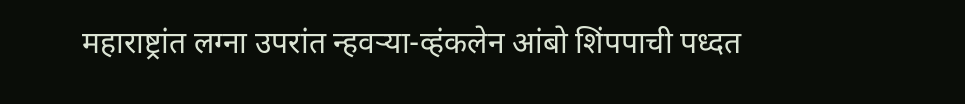महाराष्ट्रांत लग्ना उपरांत न्हवऱ्या-व्हंकलेन आंबो शिंपपाची पध्दत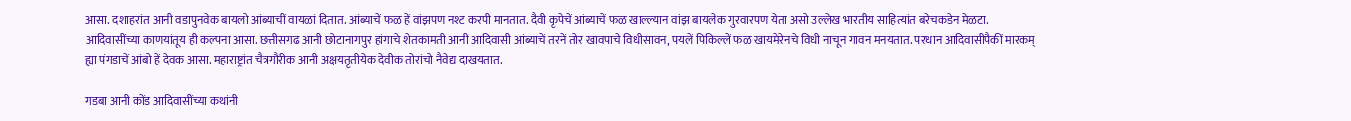आसा. दशाहरांत आनी वडापुनवेक बायलो आंब्याचीं वायळां दितात. आंब्याचें फळ हें वांझपण नश्ट करपी मानतात. दैवी कृपेचें आंब्याचें फळ खाल्ल्यान वांझ बायलेक गुरवारपण येता असो उल्लेख भारतीय साहित्यांत बरेचकडेन मेळटा. आदिवासींच्या काणयांतूय ही कल्पना आसा. छत्तीसगढ आनी छोटानागपुर हांगाचे शेतकामती आनी आदिवासी आंब्याचें तरनें तोर खावपाचे विधीसावन, पयलें पिकिल्लें फळ खायमेरेनचे विधी नाचून गावन मनयतात. परधान आदिवासीपैकीं मारकम् ह्या पंगडाचें आंबो हें देवक आसा. महाराष्ट्रांत चैत्रगौरीक आनी अक्षयतृतीयेक देवीक तोरांचो नैवेद्य दाखयतात.

गडबा आनी कोंड आदिवासींच्या कथांनी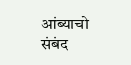आंब्याचो संबंद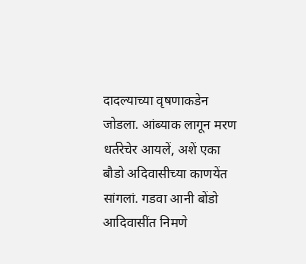दादल्याच्या वृषणाकडेन जोडला. आंब्याक लागून मरण धर्तरेचेर आयलें, अशें एका बौडो अदिवासीच्या काणयेंत सांगलां. गडवा आनी बोंडो आदिवासींत निमणे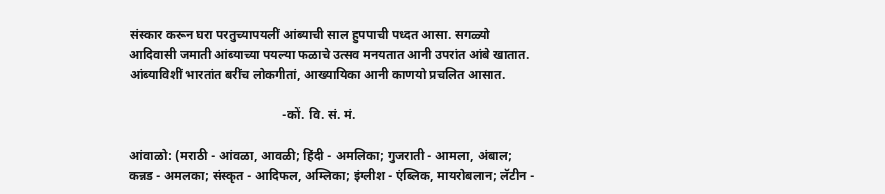संस्कार करून घरा परतुच्यापयलीं आंब्याची साल हुपपाची पध्दत आसा. सगळ्यो आदिवासी जमाती आंब्याच्या पयल्या फळाचे उत्सव मनयतात आनी उपरांत आंबे खातात. आंब्याविशीं भारतांत बरींच लोकगीतां, आख्यायिका आनी काणयो प्रचलित आसात.

                                                 -कों. वि. सं. मं.

आंवाळो: (मराठी - आंवळा, आवळी; हिंदी - अमलिका; गुजराती - आमला, अंबाल; कन्नड - अमलका; संस्कृत - आदिफल, अम्लिका; इंग्लीश - एंब्लिक, मायरोबलान; लॅटीन -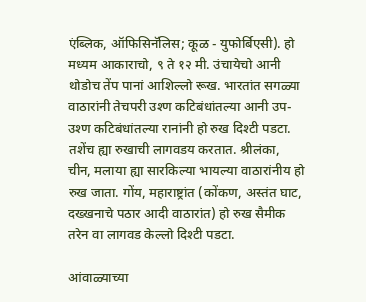एंब्लिक, ऑफिसिनॅलिस; कूळ - युफोर्बिएसी). हो मध्यम आकाराचो, ९ ते १२ मी. उंचायेचो आनी थोडोच तेंप पानां आशिल्लो रूख. भारतांत सगळ्या वाठारांनी तेचपरी उश्ण कटिबंधांतल्या आनी उप-उश्ण कटिबंधांतल्या रानांनी हो रुख दिश्टी पडटा. तशेंच ह्या रुखाची लागवडय करतात. श्रीलंका, चीन, मलाया ह्या सारकिल्या भायल्या वाठारांनीय हो रुख जाता. गोंय, महाराष्ट्रांत (कोंकण, अस्तंत घाट, दख्खनाचे पठार आदी वाठारांत) हो रुख सैमीक तरेन वा लागवड केल्लो दिश्टी पडटा.

आंवाळ्याच्या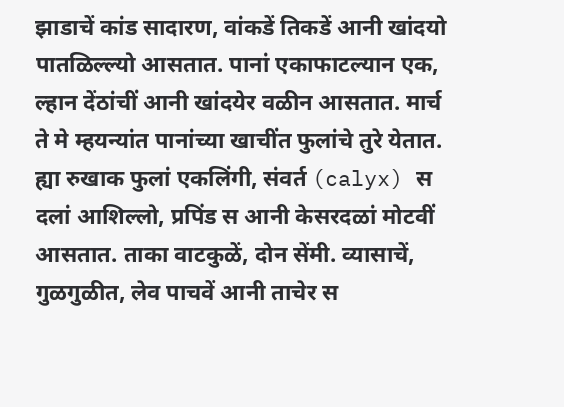झाडाचें कांड सादारण, वांकडें तिकडें आनी खांदयो पातळिल्ल्यो आसतात. पानां एकाफाटल्यान एक, ल्हान देंठांचीं आनी खांदयेर वळीन आसतात. मार्च ते मे म्हयन्यांत पानांच्या खाचींत फुलांचे तुरे येतात. ह्या रुखाक फुलां एकलिंगी, संवर्त (calyx) स दलां आशिल्लो, प्रपिंड स आनी केसरदळां मोटवीं आसतात. ताका वाटकुळें, दोन सेंमी. व्यासाचें, गुळगुळीत, लेव पाचवें आनी ताचेर स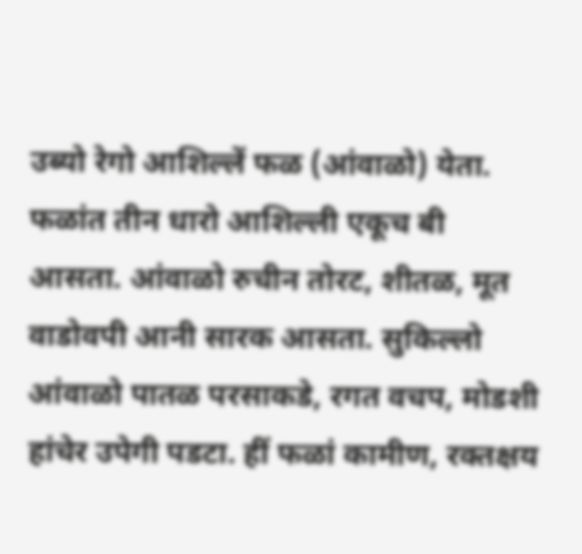उब्यो रेगो आशिल्लें फळ (आंवाळो) येता. फळांत तीन धारो आशिल्ली एकूच बी आसता. आंवाळो रुचीन तोरट, शीतळ, मूत वाडोवपी आनी सारक आसता. सुकिल्लो आंवाळो पातळ परसाकडे, रगत वचप, मोडशी हांचेर उपेगी पडटा. हीं फळां कामीण, रक्तक्षय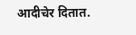आदीचेर दितात.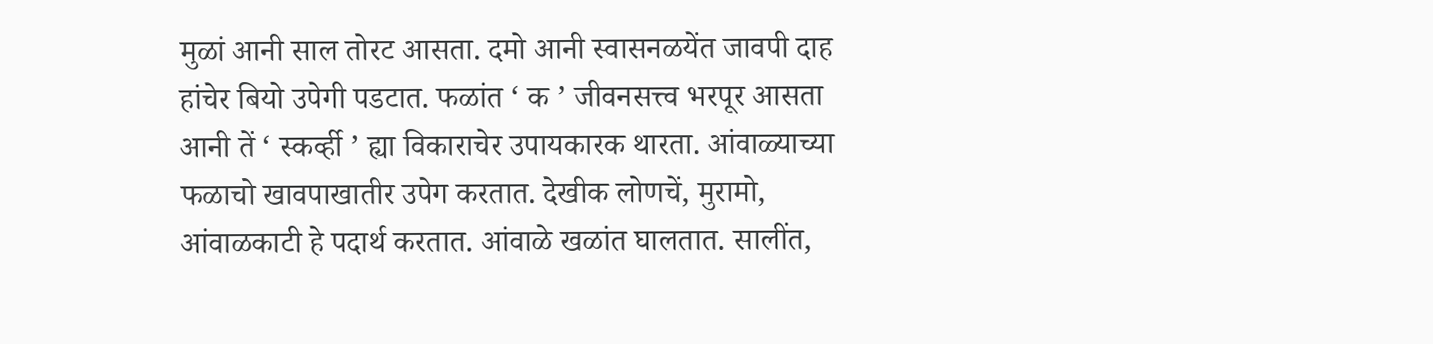मुळां आनी साल तोरट आसता. दमो आनी स्वासनळयेंत जावपी दाह हांचेर बियो उपेगी पडटात. फळांत ‘ क ’ जीवनसत्त्व भरपूर आसता आनी तें ‘ स्कर्व्ही ’ ह्या विकाराचेर उपायकारक थारता. आंवाळ्याच्या फळाचो खावपाखातीर उपेग करतात. देखीक लोणचें, मुरामो, आंवाळकाटी हे पदार्थ करतात. आंवाळे खळांत घालतात. सालींत,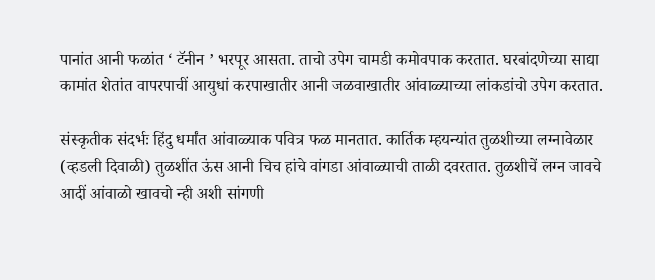पानांत आनी फळांत ‘ टॅनीन ’ भरपूर आसता. ताचो उपेग चामडी कमोवपाक करतात. घरबांदणेच्या साद्या कामांत शेतांत वापरपाचीं आयुधां करपाखातीर आनी जळवाखातीर आंवाळ्याच्या लांकडांचो उपेग करतात.

संस्कृतीक संदर्भः हिंदु धर्मांत आंवाळ्याक पवित्र फळ मानतात. कार्तिक म्हयन्यांत तुळशीच्या लग्नावेळार (व्हडली दिवाळी) तुळशींत ऊंस आनी चिच हांचे वांगडा आंवाळ्याची ताळी दवरतात. तुळशीचें लग्न जावचे आदीं आंवाळो खावचो न्ही अशी सांगणी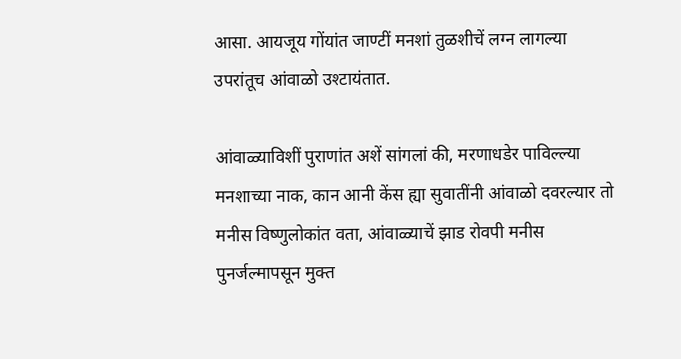आसा. आयजूय गोंयांत जाण्टीं मनशां तुळशीचें लग्न लागल्या उपरांतूच आंवाळो उश्टायंतात.

आंवाळ्याविशीं पुराणांत अशें सांगलां की, मरणाधडेर पाविल्ल्या मनशाच्या नाक, कान आनी केंस ह्या सुवातींनी आंवाळो दवरल्यार तो मनीस विष्णुलोकांत वता, आंवाळ्याचें झाड रोवपी मनीस पुनर्जल्मापसून मुक्त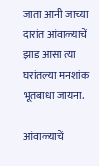जाता आनी जाच्या दारांत आंवाळ्याचें झाड आसा त्या घरांतल्या मनशांक भूतबाधा जायना.

आंवाळ्याचें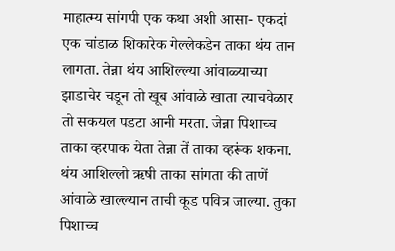माहात्म्य सांगपी एक कथा अशी आसा- एकदां एक चांडाळ शिकारेक गेल्लेकडेन ताका थंय तान लागता. तेन्ना थंय आशिल्ल्या आंवाळ्याच्या झाडाचेर चडून तो खूब आंवाळे खाता त्याचवेळार तो सकयल पडटा आनी मरता. जेन्ना पिशाच्च ताका व्हरपाक येता तेन्ना तें ताका व्हरूंक शकना. थंय आशिल्लो ऋषी ताका सांगता की ताणें आंवाळे खाल्ल्यान ताची कूड पवित्र जाल्या. तुका पिशाच्च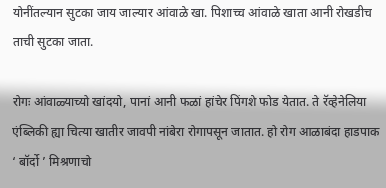योनींतल्यान सुटका जाय जाल्यार आंवाळे खा. पिशाच्च आंवाळे खाता आनी रोखडीच ताची सुटका जाता.

रोगः आंवाळ्याच्यो खांदयो, पानां आनी फळां हांचेर पिंगशे फोड येतात. ते रॅव्हेनेलिया एंब्लिकी ह्या चित्या खातीर जावपी नांबेरा रोगापसून जातात. हो रोग आळाबंदा हाडपाक ‘ बॉर्दो ’ मिश्रणाचो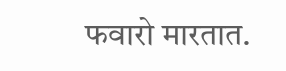फवारो मारतात.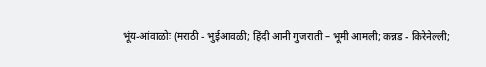भूंय-आंवाळोः (मराठी - भुईआवळी; हिंदी आनी गुजराती – भूमी आमली; कन्नड - किरेनेल्ली;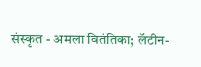संस्कृत - अमला वितंतिका; लॅटीन-